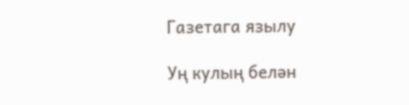Газетага язылу

Уң кулың белән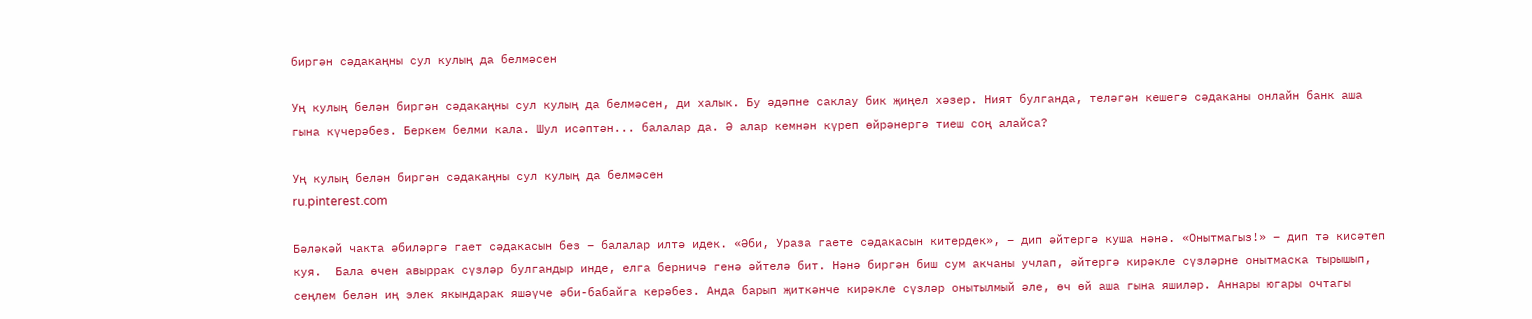биргән сәдакаңны сул кулың да белмәсен

Уң кулың белән биргән сәдакаңны сул кулың да белмәсен, ди халык. Бу әдәпне саклау бик җиңел хәзер. Ният булганда, теләгән кешегә сәдаканы онлайн банк аша гына күчерәбез. Беркем белми кала. Шул исәптән... балалар да. Ә алар кемнән күреп өйрәнергә тиеш соң алайса?

Уң кулың белән биргән сәдакаңны сул кулың да белмәсен
ru.pinterest.com

Бәләкәй чакта әбиләргә гает сәдакасын без – балалар илтә идек. «Әби, Ураза гаете сәдакасын китердек», – дип әйтергә куша нәнә. «Онытмагыз!» – дип тә кисәтеп куя.  Бала өчен авыррак сүзләр булгандыр инде, елга берничә генә әйтелә бит. Нәнә биргән биш сум акчаны учлап, әйтергә кирәкле сүзләрне онытмаска тырышып, сеңлем белән иң элек якындарак яшәүче әби-бабайга керәбез. Анда барып җиткәнче кирәкле сүзләр онытылмый әле, өч өй аша гына яшиләр. Аннары югары очтагы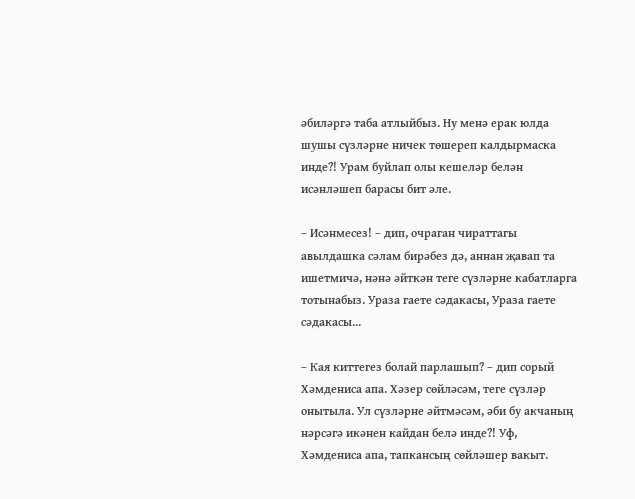әбиләргә таба атлыйбыз. Ну менә ерак юлда шушы сүзләрне ничек төшереп калдырмаска инде?! Урам буйлап олы кешеләр белән исәнләшеп барасы бит әле.

– Исәнмесез! – дип, очраган чираттагы авылдашка сәлам бирәбез дә, аннан җавап та ишетмичә, нәнә әйткән теге сүзләрне кабатларга тотынабыз. Ураза гаете сәдакасы, Ураза гаете сәдакасы...

– Кая киттегез болай парлашып? – дип сорый Хәмдениса апа. Хәзер сөйләсәм, теге сүзләр онытыла. Ул сүзләрне әйтмәсәм, әби бу акчаның нәрсәгә икәнен кайдан белә инде?! Уф, Хәмдениса апа, тапкансың сөйләшер вакыт.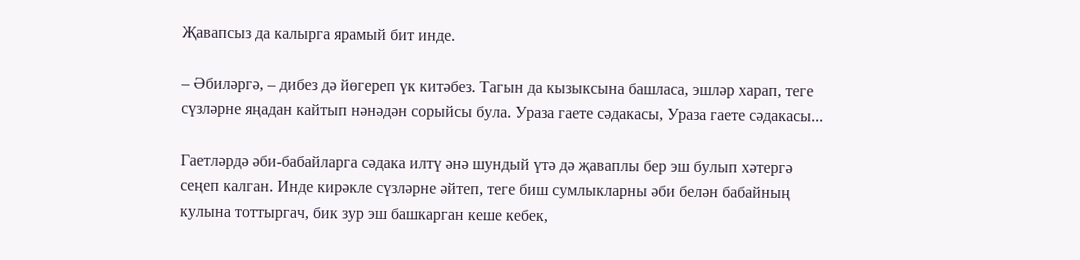Җавапсыз да калырга ярамый бит инде.

– Әбиләргә, – дибез дә йөгереп үк китәбез. Тагын да кызыксына башласа, эшләр харап, теге сүзләрне яңадан кайтып нәнәдән сорыйсы була. Ураза гаете сәдакасы, Ураза гаете сәдакасы...

Гаетләрдә әби-бабайларга сәдака илтү әнә шундый үтә дә җаваплы бер эш булып хәтергә сеңеп калган. Инде кирәкле сүзләрне әйтеп, теге биш сумлыкларны әби белән бабайның кулына тоттыргач, бик зур эш башкарган кеше кебек,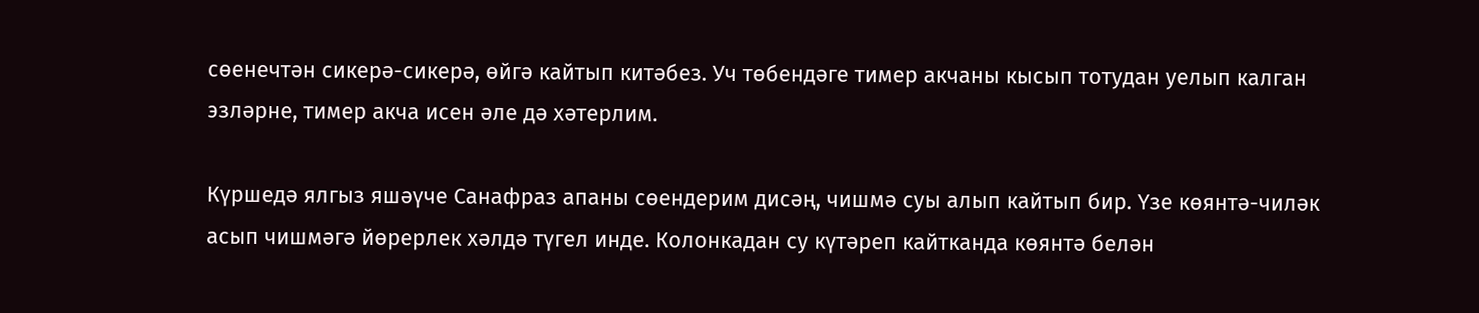сөенечтән сикерә-сикерә, өйгә кайтып китәбез. Уч төбендәге тимер акчаны кысып тотудан уелып калган эзләрне, тимер акча исен әле дә хәтерлим.

Күршедә ялгыз яшәүче Санафраз апаны сөендерим дисәң, чишмә суы алып кайтып бир. Үзе көянтә-чиләк асып чишмәгә йөрерлек хәлдә түгел инде. Колонкадан су күтәреп кайтканда көянтә белән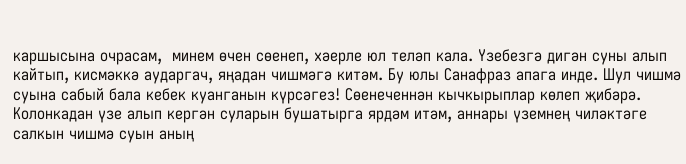каршысына очрасам,  минем өчен сөенеп, хәерле юл теләп кала. Үзебезгә дигән суны алып кайтып, кисмәккә аударгач, яңадан чишмәгә китәм. Бу юлы Санафраз апага инде. Шул чишмә суына сабый бала кебек куанганын күрсәгез! Сөенеченнән кычкырыплар көлеп җибәрә. Колонкадан үзе алып кергән суларын бушатырга ярдәм итәм, аннары үземнең чиләктәге салкын чишмә суын аның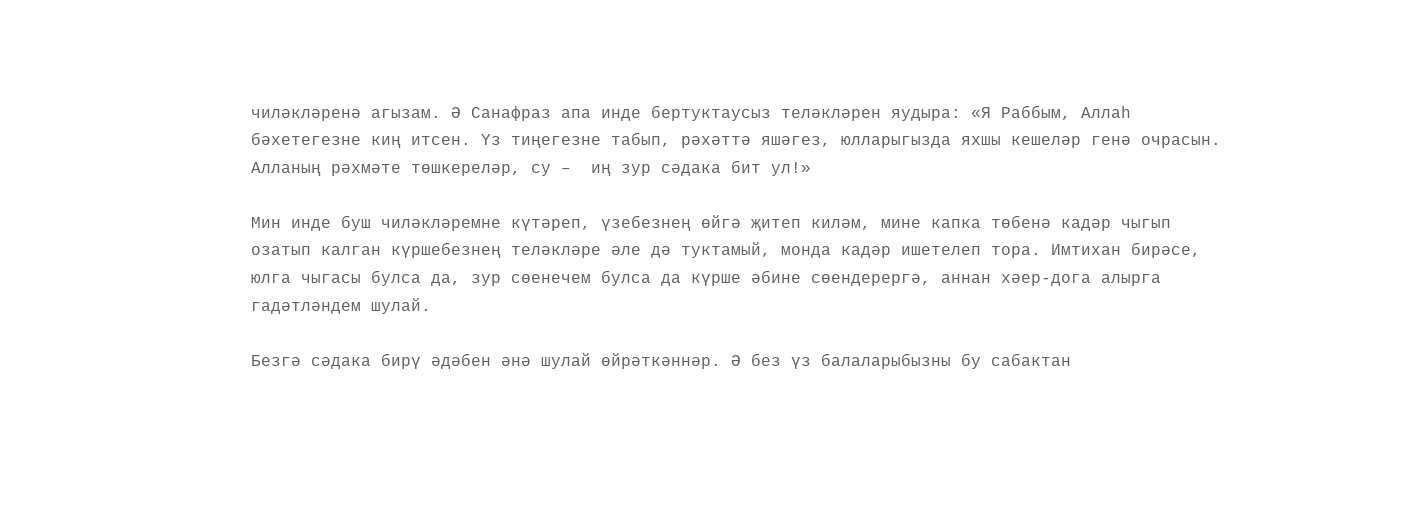чиләкләренә агызам. Ә Санафраз апа инде бертуктаусыз теләкләрен яудыра: «Я Раббым, Аллаһ бәхетегезне киң итсен. Үз тиңегезне табып, рәхәттә яшәгез, юлларыгызда яхшы кешеләр генә очрасын. Алланың рәхмәте төшкереләр, су –  иң зур сәдака бит ул!»

Мин инде буш чиләкләремне күтәреп, үзебезнең өйгә җитеп киләм, мине капка төбенә кадәр чыгып озатып калган күршебезнең теләкләре әле дә туктамый, монда кадәр ишетелеп тора. Имтихан бирәсе, юлга чыгасы булса да, зур сөенечем булса да күрше әбине сөендерергә, аннан хәер-дога алырга гадәтләндем шулай.

Безгә сәдака бирү әдәбен әнә шулай өйрәткәннәр. Ә без үз балаларыбызны бу сабактан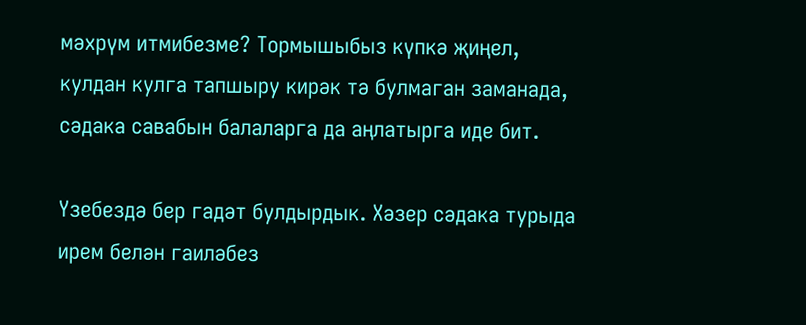мәхрүм итмибезме? Тормышыбыз күпкә җиңел, кулдан кулга тапшыру кирәк тә булмаган заманада, сәдака савабын балаларга да аңлатырга иде бит.

Үзебездә бер гадәт булдырдык. Хәзер сәдака турыда ирем белән гаиләбез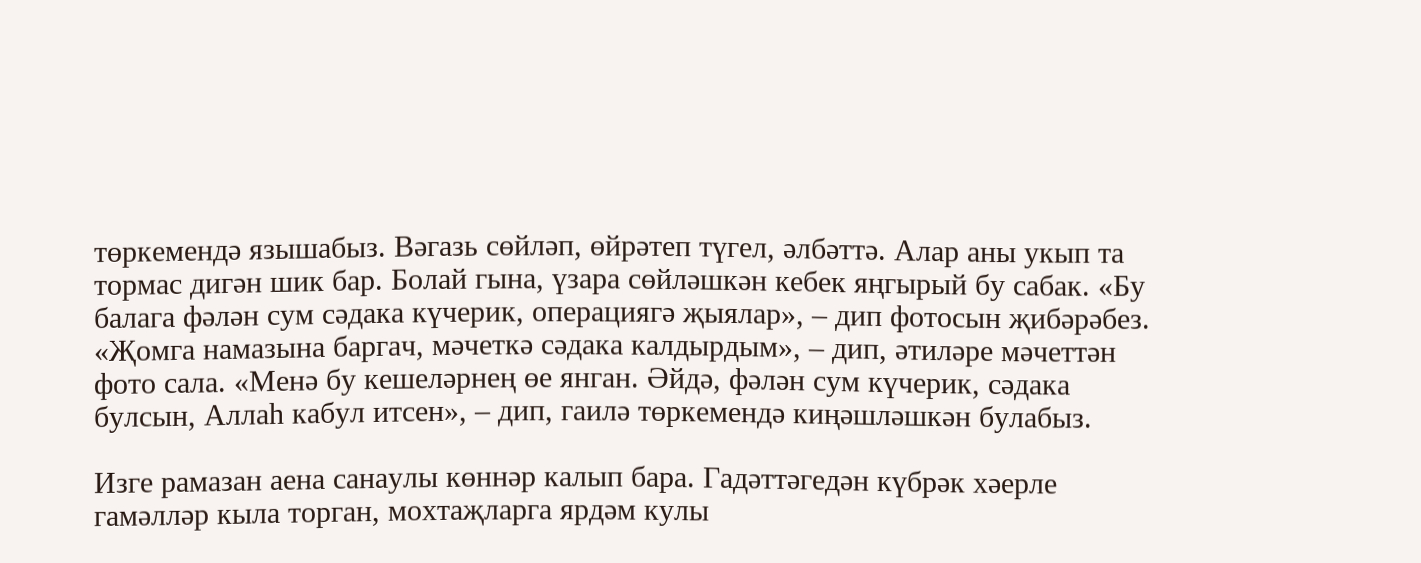төркемендә язышабыз. Вәгазь сөйләп, өйрәтеп түгел, әлбәттә. Алар аны укып та тормас дигән шик бар. Болай гына, үзара сөйләшкән кебек яңгырый бу сабак. «Бу балага фәлән сум сәдака күчерик, операциягә җыялар», – дип фотосын җибәрәбез. «Җомга намазына баргач, мәчеткә сәдака калдырдым», – дип, әтиләре мәчеттән фото сала. «Менә бу кешеләрнең өе янган. Әйдә, фәлән сум күчерик, сәдака булсын, Аллаһ кабул итсен», – дип, гаилә төркемендә киңәшләшкән булабыз.

Изге рамазан аена санаулы көннәр калып бара. Гадәттәгедән күбрәк хәерле гамәлләр кыла торган, мохтаҗларга ярдәм кулы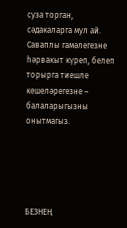суза торган, сәдакаларга мул ай. Саваплы гамәлегезне һәрвакыт күреп, белеп торырга тиешле кешеләрегезне – балаларыгызны онытмагыз.





БЕЗНЕҢ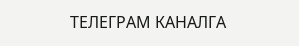ТЕЛЕГРАМ КАНАЛГА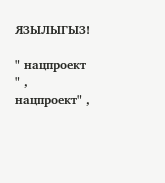ЯЗЫЛЫГЫЗ!

" нацпроект " , нацпроект" ,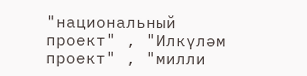"национальный проект" , "Илкүләм проект" , "милли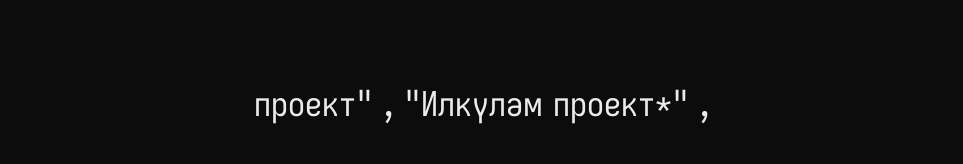проект" , "Илкүләм проект*" ,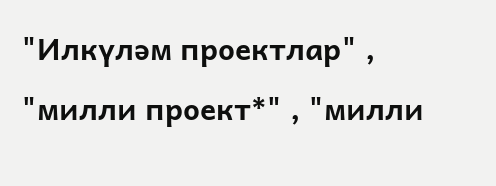"Илкүләм проектлар" , "милли проект*" , "милли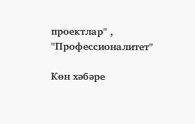проектлар" , "Профессионалитет"

Көн хәбәре